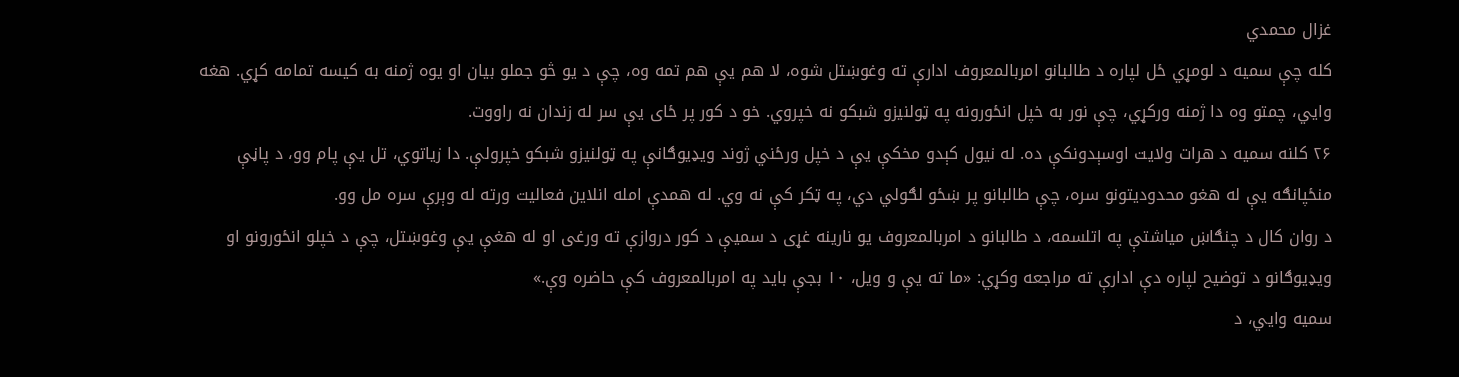غزال محمدي
کله چې سمیه د لومړي ځل لپاره د طالبانو امربالمعروف ادارې ته وغوښتل شوه، لا هم یې هم تمه وه، چې د یو څو جملو بیان او یوه ژمنه به کیسه تمامه کړي. هغه وايي، چمتو وه دا ژمنه ورکړي، چې نور به خپل انځورونه په ټولنیزو شبکو نه خپروي. خو د کور پر ځای یې سر له زندان نه راووت.
۲۶ کلنه سمیه د هرات ولایت اوسېدونکې ده. له نیول کېدو مخکې یې د خپل ورځني ژوند ویډیوګانې په ټولنیزو شبکو خپرولې. دا زیاتوي، تل یې پام وو، د پاڼې منځپانګه یې له هغو محدودیتونو سره، چې طالبانو پر ښځو لګولي دي، په ټکر کې نه وي. له همدې امله انلاین فعالیت ورته له وېرې سره مل وو.
د روان کال د چنګاښ میاشتې په اتلسمه، د طالبانو د امربالمعروف یو نارینه غړی د سمیې د کور دروازې ته ورغی او له هغې یې وغوښتل، چې د خپلو انځورونو او ویډیوګانو د توضیح لپاره دې ادارې ته مراجعه وکړي: «ما ته یې و ویل، ۱۰ بجې باید په امربالمعروف کې حاضره وې.»
سمیه وايي، د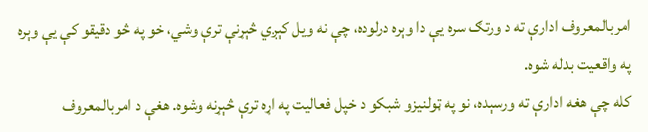امربالمعروف ادارې ته د ورتګ سره یې دا وېره درلوده، چې نه ویل کېږي څېړنې ترې وشي، خو په څو دقیقو کې یې وېره په واقعیت بدله شوه.
کله چې هغه ادارې ته ورسېده، نو په ټولنیزو شبکو د خپل فعالیت په اړه ترې څېړنه وشوه. هغې د امربالمعروف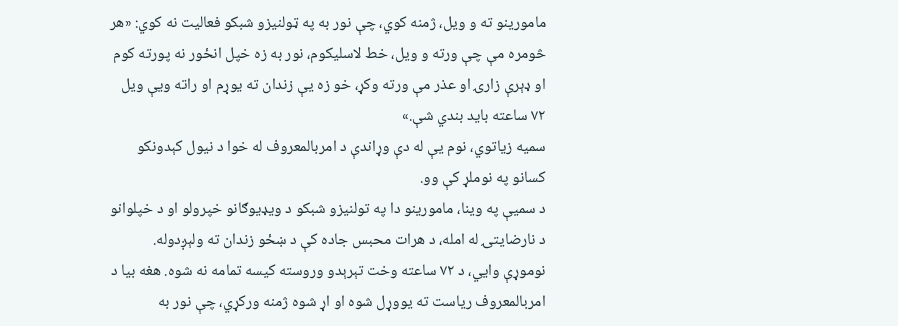مامورینو ته و ویل، ژمنه کوي، چې نور به په ټولنیزو شبکو فعالیت نه کوي: «هر څومره مې چې ورته و ویل، خط لاسلیکوم، نور به زه خپل انځور نه پورته کوم او ډېرې زارۍ او عذر مې ورته وکړ، خو زه یې زندان ته یوړم او راته ویې ویل ۷۲ ساعته باید بندي شې.»
سمیه زیاتوي، نوم یې له دې وړاندې د امربالمعروف له خوا د نیول کېدونکو کسانو په نوملړ کې وو.
د سمیې په وینا، مامورینو دا په تولنیزو شبکو د ویډیوګانو خپرولو او د خپلوانو د نارضایتۍ له امله، د هرات محبس جاده کې د ښځو زندان ته ولېږدوله.
نوموړې وايي، د ۷۲ ساعته وخت تېرېدو وروسته کیسه تمامه نه شوه. هغه بیا د امربالمعروف ریاست ته یووړل شوه او اړ شوه ژمنه ورکړي، چې نور به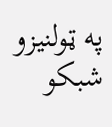په ټولنیزو شبکو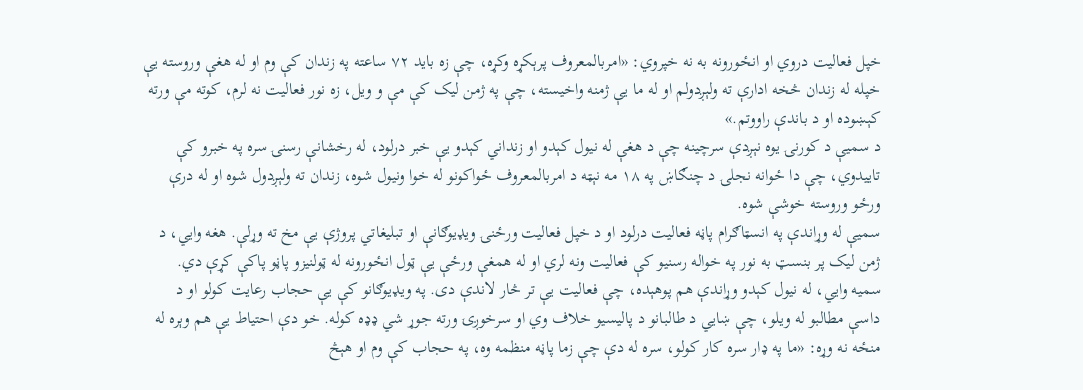خپل فعالیت دروي او انځورونه به نه خپروي: «امربالمعروف پرېکړه وکړه، چې زه باید ۷۲ ساعته په زندان کې وم او له هغې وروسته یې خپله له زندان څخه ادارې ته ولېږدولم او له ما یې ژمنه واخیسته، چې په ژمن لیک کې مې و ویل، زه نور فعالیت نه لرم، کوته مې ورته کېښوده او د باندې راووتم.»
د سمیې د کورنۍ یوه نېږدې سرچینه چې د هغې له نیول کېدو او زنداني کېدو یې خبر درلود، له رخشانې رسنۍ سره په خبرو کې تاییدوي، چې دا ځوانه نجلۍ د چنګاښ په ۱۸ مه نېټه د امربالمعروف ځواکونو له خوا ونیول شوه، زندان ته ولېږدول شوه او له درې ورځو وروسته خوشې شوه.
سمیې له وړاندې په انسټاګرام پاڼه فعالیت درلود او د خپل فعالیت ورځنۍ ویډیوګانې او تبلیغاتي پروژې یې مخ ته وړلې. هغه وايي، د ژمن لیک پر بنسټ به نور په خواله رسنیو کې فعالیت ونه لري او له همغې ورځې یې ټول انځورونه له ټولنیزو پاڼو پاکې کړې دي.
سمیه وايي، له نیول کېدو وړاندې هم پوهېده، چې فعالیت یې تر څار لاندې دی. په ویډیوګانو کې یې حجاب رعایت کولو او د داسې مطالبو له ویلو، چې ښايي د طالبانو د پالیسیو خلاف وي او سرخوږۍ ورته جوړ شي ډډه کوله. خو دې احتیاط یې هم وېره له منځه نه وړه: «ما په ډار سره کار کولو، سره له دې چې زما پاڼه منظمه وه، په حجاب کې وم او هېڅ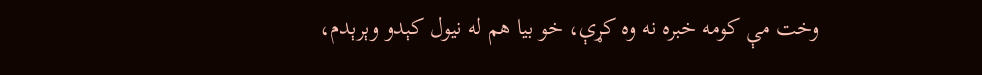وخت مې کومه خبره نه وه کړې، خو بیا هم له نیول کېدو وېرېدم،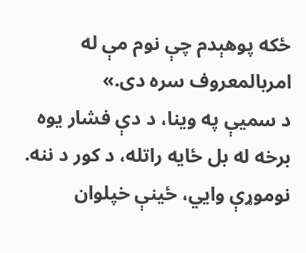ځکه پوهېدم چې نوم مې له امربالمعروف سره دی.»
د سمیې په وینا، د دې فشار یوه برخه له بل ځایه راتله، د کور د ننه.
نوموړې وايي، ځینې خپلوان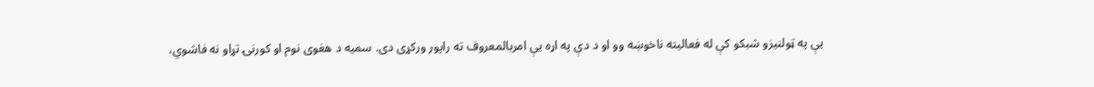یې په ټولنیزو شبکو کې له فعالیته ناخوښه وو او د دې په اړه یې امربالمعروف ته راپور ورکړی دی. سمیه د هغوی نوم او کورنۍ تړاو نه فاشوي،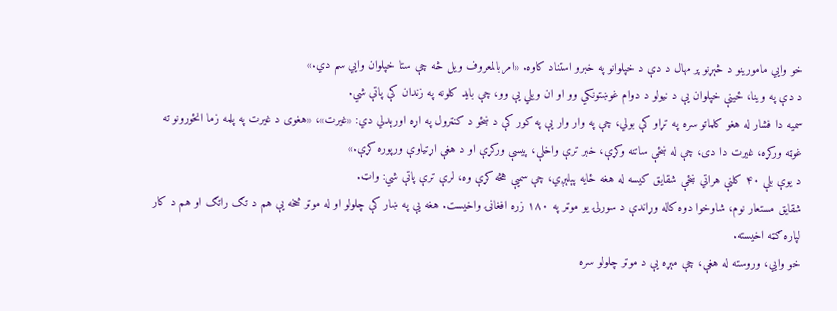خو وايي مامورینو د څېړنو پر مهال د دې د خپلوانو په خبرو استناد کاوه. «امربالمعروف ویل څه چې ستا خپلوان وايي سم دي.»
د دې په وینا، ځینې خپلوان یې د نیولو د دوام غوښتونکي وو او ان ویلي یې وو، چې باید کلونه په زندان کې پاتې شي.
سمیه دا فشار له هغو کلماتو سره په تړاو کې بولي، چې په وار وار یې په کور کې د ښځو د کنټرول په اړه اورېدلي دي: «غیرت»، «هغوی د غیرت په پلمه زما انځورونو ته غوټه ورکړه، غیرت دا دی، چې له ښځې ساتنه وکړې، خبر ترې واخلې، پیسې ورکړې او د هغې اړتیاوې ورپوره کړې.»
د یوې بلې ۴۰ کلنې هراتي ښځې شقایق کیسه له هغه ځایه پېلېږي، چې سمیې هڅه کړې وه، لرې ترې پاتې شي: واټ.
شقایق مستعار نوم، شاوخوا دوه کاله وړاندې د سورلۍ یو موټر په ۱۸۰ زره افغانۍ واخیست. هغه یې په ښار کې چلولو او له موټر څخه یې هم د تګ راتګ او هم د کار لپاره ګټه اخیسته.
خو وايي، وروسته له هغې، چې مېړه یې د موټر چلولو سره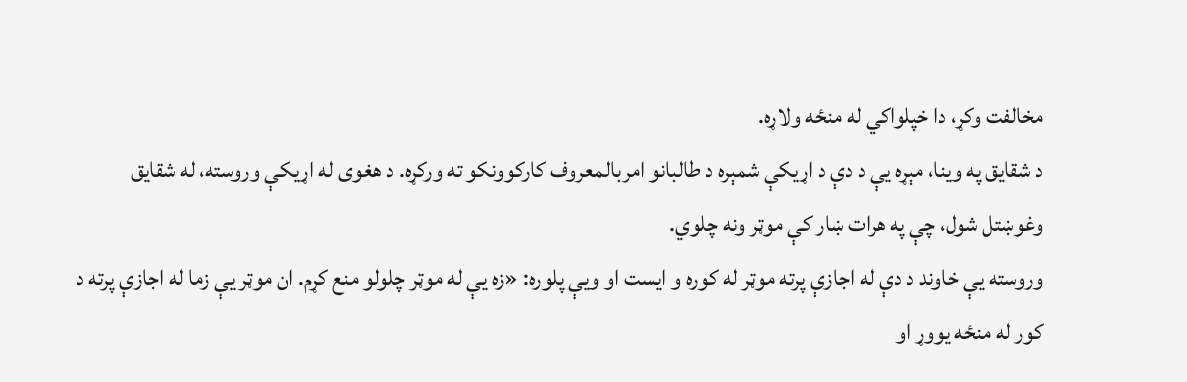مخالفت وکړ، دا خپلواکي له منځه ولاړه.
د شقایق په وینا، مېړه یې د دې د اړیکې شمېره د طالبانو امربالمعروف کارکوونکو ته ورکړه. د هغوی له اړیکې وروسته، له شقایق وغوښتل شول، چې په هرات ښار کې موټر ونه چلوي.
وروسته یې خاوند د دې له اجازې پرته موټر له کوره و ایست او ویې پلوره: «زه یې له موټر چلولو منع کړم. ان موټر یې زما له اجازې پرته د کور له منځه یووړ او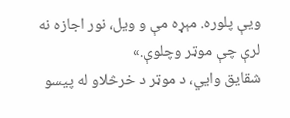ویې پلوره. مېړه مې و ویل، نور اجازه نه لرې چې موټر وچلوې.»
شقایق وايي، د موټر د خرڅلاو له پیسو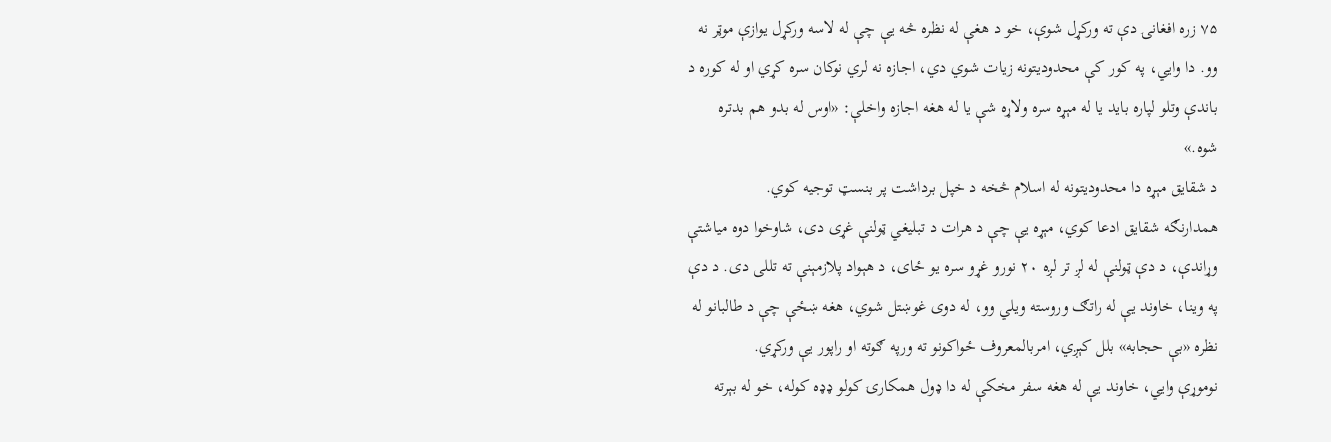۷۵ زره افغانۍ دې ته ورکړل شوې، خو د هغې له نظره څه یې چې له لاسه ورکړل یوازې موټر نه وو. دا وايي، په کور کې محدودیتونه زیات شوي دي، اجازه نه لري نوکان سره کړي او له کوره د باندې وتلو لپاره باید یا له مېړه سره ولاړه شې یا له هغه اجازه واخلې: «اوس له بدو هم بدتره شوه.»
د شقایق مېړه دا محدودیتونه له اسلام څخه د خپل برداشت پر بنسټ توجیه کوي.
همدارنګه شقایق ادعا کوي، مېړه یې چې د هرات د تبلیغي ټولنې غړی دی، شاوخوا دوه میاشتې وړاندې، د دې ټولنې له لږ تر لږه ۲۰ نورو غړو سره یو ځای، د هېواد پلازمېنې ته تللی دی. د دې په وینا، خاوند یې له راتګ وروسته ویلي وو، له دوی غوښتل شوي، هغه ښځې چې د طالبانو له نظره «بې حجابه» بلل کېږي، امربالمعروف ځواکونو ته ورپه ګوته او راپور یې ورکړي.
نوموړې وايي، خاوند یې له هغه سفر مخکې له دا ډول همکارۍ کولو ډډه کوله، خو له بېرته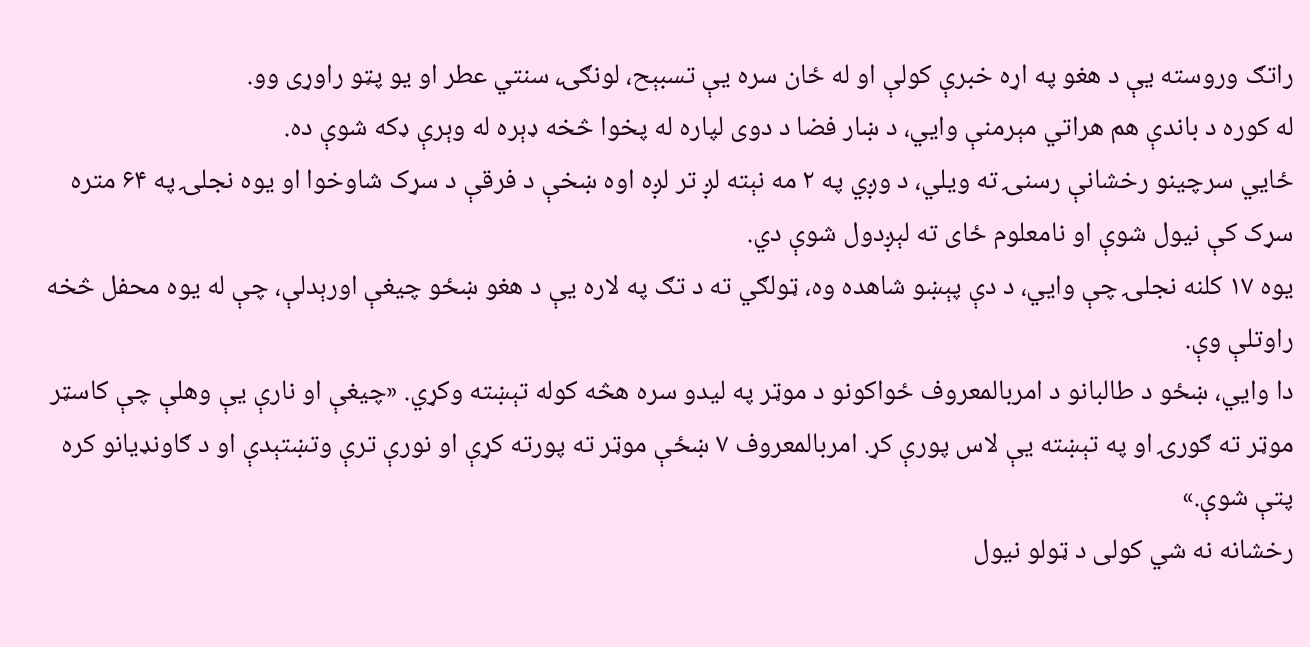راتګ وروسته یې د هغو په اړه خبرې کولې او له ځان سره یې تسبېح، لونګۍ، سنتي عطر او یو پټو راوړی وو.
له کوره د باندې هم هراتي مېرمنې وايي، د ښار فضا د دوی لپاره له پخوا څخه ډېره له وېرې ډکه شوې ده.
ځايي سرچینو رخشانې رسنۍ ته ویلي، د وږي په ۲ مه نېته لږ تر لږه اوه ښخې د فرقې د سړک شاوخوا او یوه نجلۍ په ۶۴ متره سړک کې نیول شوې او نامعلوم ځای ته لېږدول شوې دي.
یوه ۱۷ کلنه نجلۍ چې وايي، د دې پېښو شاهده وه، ټولګي ته د تګ په لاره یې د هغو ښځو چیغې اورېدلې، چې له یوه محفل څخه راوتلې وې.
دا وايي، ښځو د طالبانو د امربالمعروف ځواکونو د موټر په لیدو سره هڅه کوله تېښته وکړي. «چیغې او نارې یې وهلې چې کاسټر موټر ته ګورۍ او په تېښته یې لاس پورې کړ. امربالمعروف ۷ ښځې موټر ته پورته کړې او نورې ترې وتښتېدې او د ګاونډیانو کره پتې شوې.»
رخشانه نه شي کولی د ټولو نیول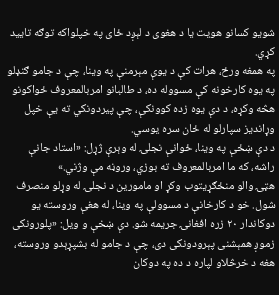شویو کسانو هویت یا د هغوی د لېږد ځای په خپلواکه توګه تایید کړي.
په همغه ورځ، هرات کې د یوې مېرمنې په وینا، چې د جامو ګنډلو په یوه کارخونه کې مسووله ده، د طالبانو امربالمعروف ځواکونو هڅه وکړه، د دې یوه زده کوونکې، چې پیردونکي ته یې خپل وړاندیز سپارلو له ځان سره یوسي.
د دې ښځې په وینا، ځوانې نجلۍ له وېرې ژړل: «استاد جانې راشه، که ما امربالمعروف ته بوزي، وروڼه مې وژني.»
هټۍ والو منځګړیتوب وکړ او مامورین د نجلۍ له وړلو منصرف شول. خو د کارخانې د مسوولې په وینا، له هغې وروسته یو دوکاندار ۲۰ زره افغانۍ جریمه شو. دې ښخې و ویل: «پلورونکی زموږ همېشنی پېرودونکی دی، چې د جامو له بشپړېدو وروسته، هغه د خرڅلاو لپاره د ده په دوکان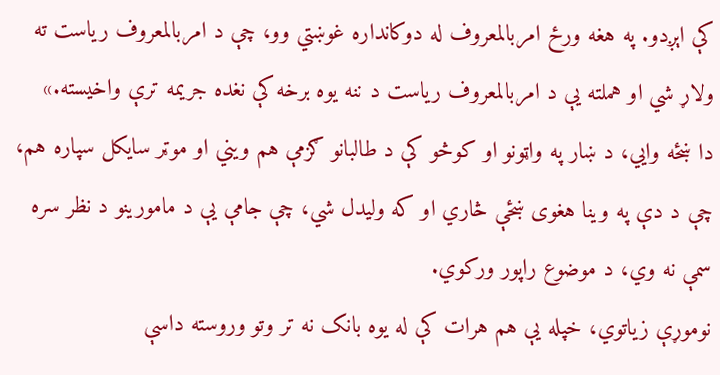کې اېږدو. په هغه ورځ امربالمعروف له دوکانداره غوښتي وو، چې د امربالمعروف ریاست ته ولاړ شي او هملته یې د امربالمعروف ریاست د ننه یوه برخه کې نغده جریمه ترې واخیسته.»
دا ښځه وايي، د ښار په واټونو او کوڅو کې د طالبانو ګزمې هم ویني او موټر سایکل سپاره هم، چې د دې په وینا هغوی ښځې څاري او که ولیدل شي، چې جامې یې د مامورینو د نظر سره سمې نه وي، د موضوع راپور ورکوي.
نوموړې زیاتوي، خپله یې هم هرات کې له یوه بانک نه تر وتو وروسته داسې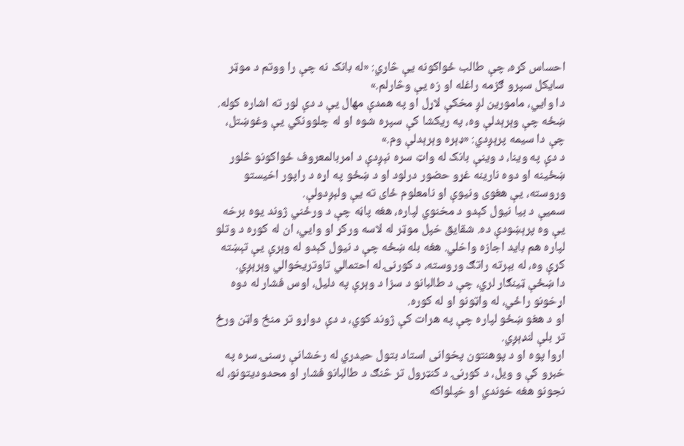احساس کړه، چې طالب ځواکونه یې څاري: «له بانک نه چې را ووتم د موټر سایکل سپرو ګزمه راغله او زه یې وڅارلم.»
دا وايي، مامورین لږ مخکې لاړل او په همدې مهال یې د دې لور ته اشاره کوله. ښځه چې وېرېدلې وه، په ریکشا کې سپره شوه او له چلوونکي یې وغوښتل، چې دا سیمه پرېږدي: «ډېره وېرېدلې وم.»
د دې په وینا، د وینې بانک له واټ سره نېږدې د امربالمعروف ځواکونو څلور ښځینه او دوه نارینه غړو حضور درلود او د ښځو په اړه د راپور اخیستو وروسته، یې هغوی ونیوې او نامعلوم ځای ته یې ولېږدولې.
سمیې د بیا نیول کېدو د مخنوي لپاره، هغه پاڼه چې د ورځني ژوند یوه برخه یې وه پرېښودې ده. شقایق خپل موټر له لاسه ورکړ او وايي، ان له کوره د وتلو لپاره هم باید اجازه واخلي. هغه بله ښځه چې د نیول کېدو له وېرې یې تېښته کړې وه، له بېرته راتګ وروسته، د کورنۍ له احتمالي تاوتریخوالي وېرېږي.
دا ښځې ټینګار لري، چې د طالبانو د سزا د وېرې په دلیل، اوس فشار له دوه اړخونو راځي، له واټونو او له کوره.
او د هغو ښځو لپاره چې په هرات کې ژوند کوي، د دې دواړو تر منځ واټن ورځ تر بلې لنډېږي.
اروا پوه او د پوهنتون پخوانی استاد بتول حیدري له رخشانې رسنۍ سره په خبرو کې و ویل، د کورنۍ د کنټرول تر څنګ د طالبانو فشار او محدودیتونو، له نجونو هغه خوندي او خپلواکه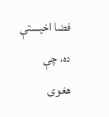فضا اخیستې ده، چې هغوی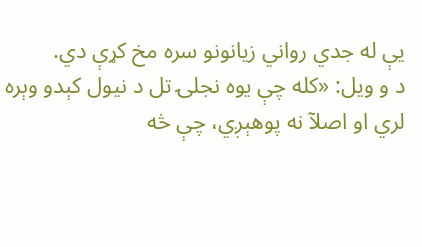یې له جدي رواني زیانونو سره مخ کړې دي.
د و ویل: «کله چې یوه نجلۍ تل د نیول کېدو وېره لري او اصلآ نه پوهېږي، چې څه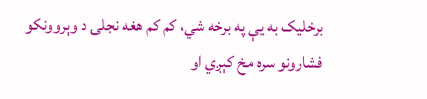برخلیک به یې په برخه شي، کم کم هغه نجلۍ د وېروونکو فشارونو سره مخ کېږي او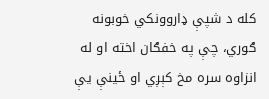کله د شپې ډاروونکي خوبونه ګوري، چې په خفګان اخته او له انزاوه سره مخ کېږي او ځینې یې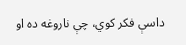داسې فکر کوي، چې ناروغه ده او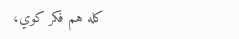کله هم فکر کوي،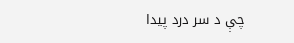چې د سر درد پیدا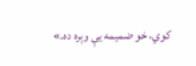کوي، خو ضمیمه یې وېره ده.»